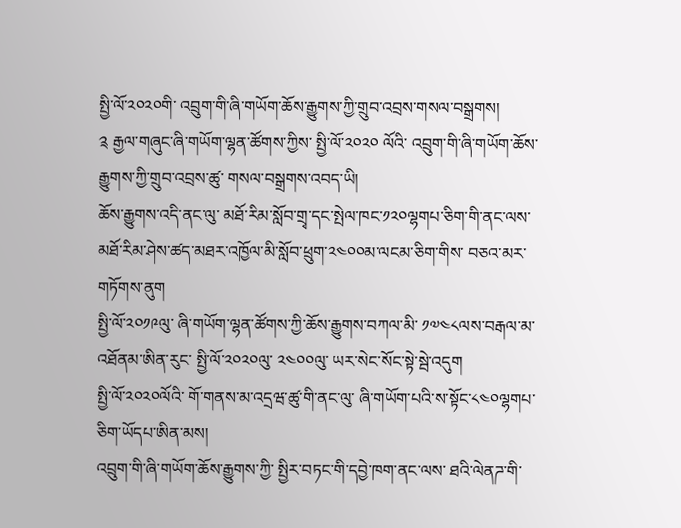སྤྱི་ལོ་༢༠༢༠གི་ འབྲུག་གི་ཞི་གཡོག་ཆོས་རྒྱུགས་ཀྱི་གྲུབ་འབྲས་གསལ་བསྒྲགས།
༉ རྒྱལ་གཞུང་ཞི་གཡོག་ལྷན་ཚོགས་ཀྱིས་ སྤྱི་ལོ་༢༠༢༠ ལོའི་ འབྲུག་གི་ཞི་གཡོག་ཆོས་རྒྱུགས་ཀྱི་གྲུབ་འབྲས་ཚུ་ གསལ་བསྒྲགས་འབད་ཡི།
ཆོས་རྒྱུགས་འདི་ནང་ལུ་ མཐོ་རིམ་སློབ་གྲྭ་དང་སྤེལ་ཁང་༡༢༠ལྷགཔ་ཅིག་གི་ནང་ལས་ མཐོ་རིམ་ཤེས་ཚད་མཐར་འཁྱོལ་མི་སློབ་ཕྲུག་༢༤༠༠མ་ལངམ་ཅིག་གིས་ བཅའ་མར་གཏོགས་ནུག
སྤྱི་ལོ་༢༠༡༩ལུ་ ཞི་གཡོག་ལྷན་ཚོགས་ཀྱི་ཆོས་རྒྱུགས་བཀལ་མི་ ༡༧༤༨ལས་བརྒལ་མ་འཐོནམ་ཨིན་རུང་ སྤྱི་ལོ་༢༠༢༠ལུ་ ༢༤༠༠ལུ་ ཡར་སེང་སོང་སྟེ་སྦེ་འདུག
སྤྱི་ལོ་༢༠༢༠ལོའི་ གོ་གནས་མ་འདྲཝ་ཚུ་གི་ནང་ལུ་ ཞི་གཡོག་པའི་ས་སྟོང་༨༤༠ལྷགཔ་ཅིག་ཡོདཔ་ཨིན་མས།
འབྲུག་གི་ཞི་གཡོག་ཆོས་རྒྱུགས་ཀྱི་ སྤྱིར་བཏང་གི་དབྱེ་ཁག་ནང་ལས་ ཐའི་ལེནཌ་གི་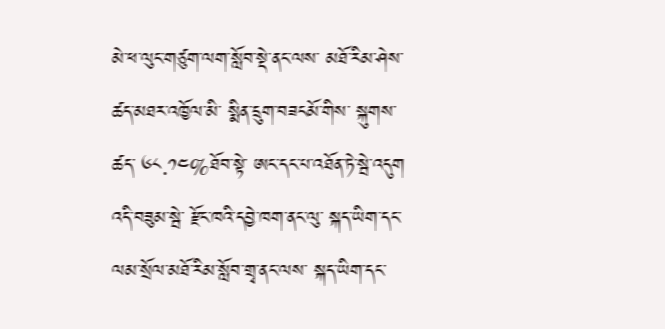མེ་ཕ་ལུང་གཙུག་ལག་སློབ་སྡེ་ནང་ལས་ མཐོ་རིམ་ཤེས་ཚད་མཐར་འཁྱོལ་མི་ སྨིན་དྲུག་བཟངམོ་གིས་ སྐུགས་ཚད་ ༦༨.༡༤%ཐོབ་སྟེ་ ཨང་དང་པ་འཐོན་ཏེ་སྦེ་འདུག
འདི་བཟུམ་སྦེ་ རྫོང་ཁའི་དབྱེ་ཁག་ནང་ལུ་ སྐད་ཡིག་དང་ལམ་སྲོལ་མཐོ་རིམ་སློབ་གྲྭ་ནང་ལས་ སྐད་ཡིག་དང་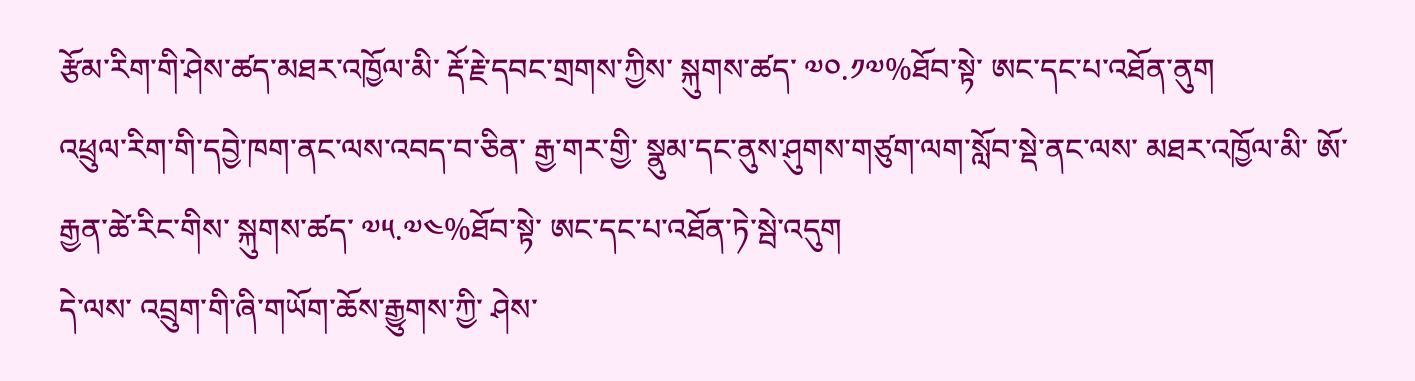རྩོམ་རིག་གི་ཤེས་ཚད་མཐར་འཁྱོལ་མི་ རྡོ་རྗེ་དབང་གྲགས་ཀྱིས་ སྐུགས་ཚད་ ༧༠.༡༧%ཐོབ་སྟེ་ ཨང་དང་པ་འཐོན་ནུག
འཕྲུལ་རིག་གི་དབྱེ་ཁག་ནང་ལས་འབད་བ་ཅིན་ རྒྱ་གར་གྱི་ སྣུམ་དང་ནུས་ཤུགས་གཙུག་ལག་སློབ་སྡེ་ནང་ལས་ མཐར་འཁྱོལ་མི་ ཨོ་རྒྱན་ཚེ་རིང་གིས་ སྐུགས་ཚད་ ༧༥.༧༤%ཐོབ་སྟེ་ ཨང་དང་པ་འཐོན་ཏེ་སྦེ་འདུག
དེ་ལས་ འབྲུག་གི་ཞི་གཡོག་ཆོས་རྒྱུགས་ཀྱི་ ཤེས་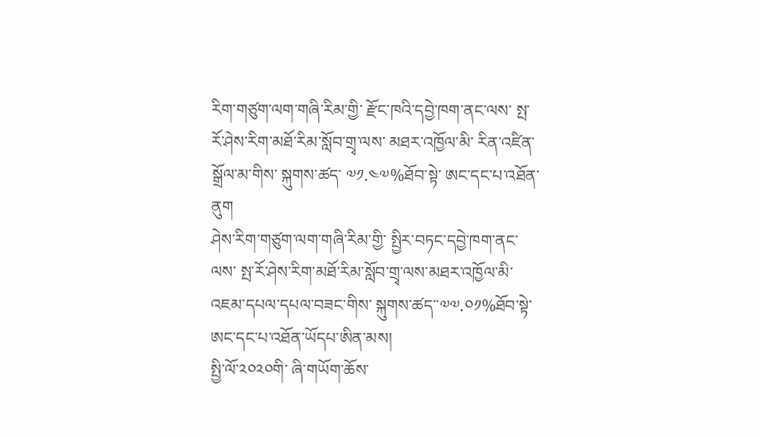རིག་གཙུག་ལག་གཞི་རིམ་གྱི་ རྫོང་ཁའི་དབྱེ་ཁག་ནང་ལས་ སྤ་རོ་ཤེས་རིག་མཐོ་རིམ་སློབ་གྲྭ་ལས་ མཐར་འཁྱོལ་མི་ རིན་འཛིན་སྒྲོལ་མ་གིས་ སྐུགས་ཚད་ ༧༡.༤༧%ཐོབ་སྟེ་ ཨང་དང་པ་འཐོན་ནུག
ཤེས་རིག་གཙུག་ལག་གཞི་རིམ་གྱི་ སྤྱིར་བཏང་དབྱེ་ཁག་ནང་ལས་ སྤ་རོ་ཤེས་རིག་མཐོ་རིམ་སློབ་གྲྭ་ལས་མཐར་འཁྱོལ་མི་ འཇམ་དཔལ་དཔལ་བཟང་གིས་ སྐུགས་ཚད་་༧༧.༠༡%ཐོབ་སྟེ་ ཨང་དང་པ་འཐོན་ཡོདཔ་ཨིན་མས།
སྤྱི་ལོ་༢༠༢༠གི་ ཞི་གཡོག་ཆོས་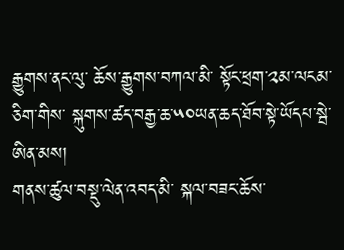རྒྱུགས་ནང་ལུ་ ཆོས་རྒྱུགས་བཀལ་མི་ སྟོང་ཕྲག་༢མ་ལངམ་ཅིག་གིས་ སྐུགས་ཚད་བརྒྱ་ཆ་༥༠ཡན་ཆད་ཐོབ་སྟེ་ཡོདཔ་སྦེ་ཨིན་མས།
གནས་ཚུལ་བསྡུ་ལེན་འབད་མི་ སྐལ་བཟང་ཆོས་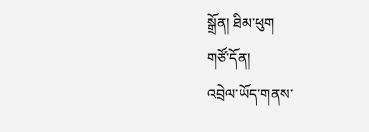སྒྲོན། ཐིམ་ཕུག
གཙོ་དོན།
འབྲེལ་ཡོད་གནས་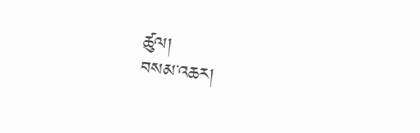ཚུལ།
བསམ་འཆར།